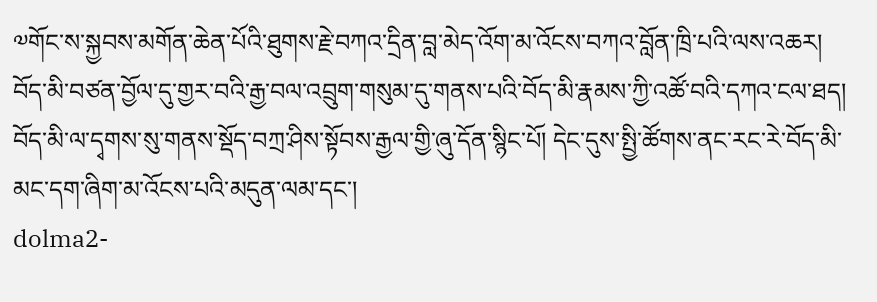༧གོང་ས་སྐྱབས་མགོན་ཆེན་པོའི་ཐུགས་རྗེ་བཀའ་དྲིན་བླ་མེད་འོག་མ་འོངས་བཀའ་བློན་ཁྲི་པའི་ལས་འཆར།
བོད་མི་བཙན་བྱོལ་དུ་གྱར་བའི་རྒྱ་བལ་འབྲུག་གསུམ་དུ་གནས་པའི་བོད་མི་རྣམས་ཀྱི་འཚོ་བའི་དཀའ་ངལ་ཐད། བོད་མི་ལ་དྭགས་སུ་གནས་སྡོད་བཀྲ་ཤིས་སྟོབས་རྒྱལ་གྱི་ཞུ་དོན་སྙིང་པོ། དེང་དུས་སྤྱི་ཚོགས་ནང་རང་རེ་བོད་མི་མང་དག་ཞིག་མ་འོངས་པའི་མདུན་ལམ་དང་།
dolma2-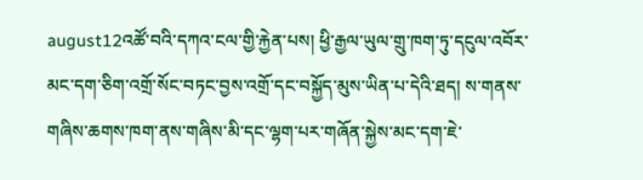august12འཚོ་བའི་དཀའ་ངལ་གྱི་རྐྱེན་པས། ཕྱི་རྒྱལ་ཡུལ་གྲུ་ཁག་ཏུ་དངུལ་འབོར་མང་དག་ཅིག་འགྲོ་སོང་བཏང་བྱས་འགྲོ་དང་བསྐྱོད་མུས་ཡིན་པ་དེའི་ཐད། ས་གནས་གཞིས་ཆགས་ཁག་ནས་གཞིས་མི་དང་ལྷག་པར་གཞོན་སྐྱེས་མང་དག་ཇེ་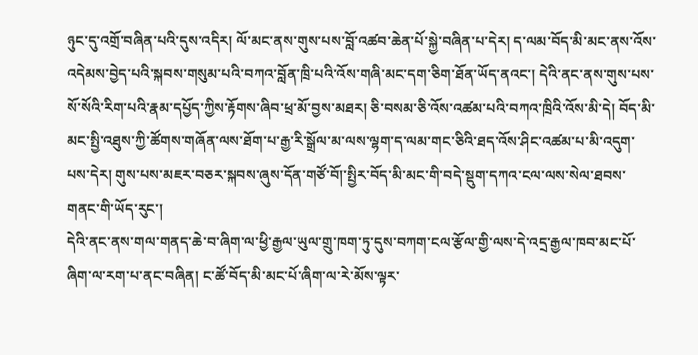ཉུང་དུ་འགྲོ་བཞིན་པའི་དུས་འདིར། ལོ་མང་ནས་གུས་པས་བློ་འཚབ་ཆེན་པོ་སྐྱེ་བཞིན་པ་དེར། ད་ལམ་བོད་མི་མང་ནས་འོས་འདེམས་བྱེད་པའི་སྐབས་གསུམ་པའི་བཀའ་བློན་ཁྲི་པའི་འོས་གཞི་མང་དག་ཅིག་ཐོན་ཡོད་ནའང་། དེའི་ནང་ནས་གུས་པས་སོ་སོའི་རིག་པའི་རྣམ་དཔྱོད་ཀྱིས་རྟོགས་ཞིབ་ཕྲ་མོ་བྱས་མཐར། ཅི་བསམ་ཅི་འོས་འཚམ་པའི་བཀའ་ཁྲིའི་འོས་མི་དེ། བོད་མི་མང་སྤྱི་འཐུས་ཀྱི་ཚོགས་གཞོན་ལས་ཐོག་པ་རྒྱ་རི་སྒྲོལ་མ་ལས་ལྷག་ད་ལམ་གང་ཅིའི་ཐད་འོས་ཤིང་འཚམ་པ་མི་འདུག་པས་དེར། གུས་པས་མཇར་བཅར་སྐབས་ཞུས་དོན་གཙོ་བོ།་སྤྱིར་བོད་མི་མང་གི་བདེ་སྡུག་དཀའ་ངལ་ལས་སེལ་ཐབས་གནང་གི་ཡོད་རུང་།
དེའི་ནང་ནས་གལ་གནད་ཆེ་བ་ཞིག་ལ་ཕྱི་རྒྱལ་ཡུལ་གྲུ་ཁག་ཏུ་དུས་བཀག་ངལ་རྩོལ་གྱི་ལས་དེ་འདྲ་རྒྱལ་ཁབ་མང་པོ་ཞིག་ལ་རག་པ་ནང་བཞིན། ང་ཚོ་བོད་མི་མང་པོ་ཞིག་ལ་རེ་མོས་ལྟར་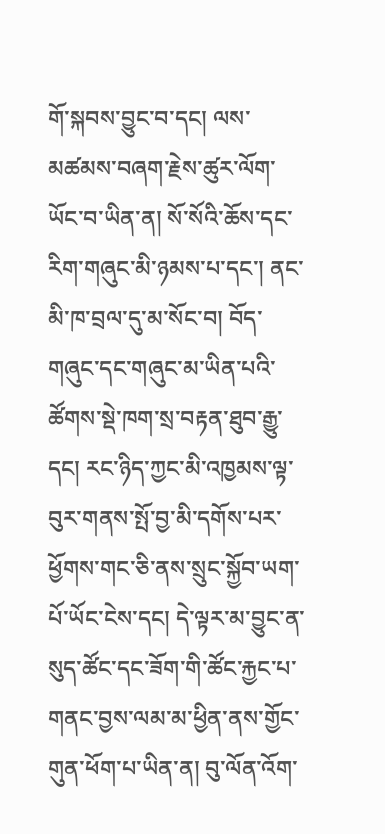གོ་སྐབས་བྱུང་བ་དང། ལས་མཚམས་བཞག་རྗེས་ཚུར་ལོག་ཡོང་བ་ཡིན་ན། སོ་སོའི་ཆོས་དང་རིག་གཞུང་མི་ཉམས་པ་དང་། ནང་མི་ཁ་བྲལ་དུ་མ་སོང་བ། བོད་གཞུང་དང་གཞུང་མ་ཡིན་པའི་ཚོགས་སྡེ་ཁག་སྲ་བརྟན་ཐུབ་རྒྱུ་དང། རང་ཉིད་ཀྱང་མི་འཁྱམས་ལྟ་བུར་གནས་སྤོ་བྱ་མི་དགོས་པར་ཕྱོགས་གང་ཅི་ནས་སྲུང་སྐྱོབ་ཡག་པོ་ཡོང་ངེས་དང། དེ་ལྟར་མ་བྱུང་ན་སུད་ཚོང་དང་ཟོག་གི་ཚོང་རྐྱང་པ་གནང་བྱས་ལམ་མ་ཕྱིན་ནས་གྱོང་གུན་ཕོག་པ་ཡིན་ན། བུ་ལོན་འོག་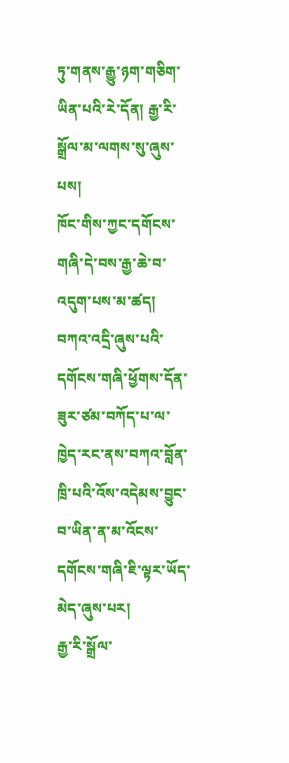ཏུ་གནས་རྒྱུ་ཉག་གཅིག་ཡིན་པའི་རེ་དོན། རྒྱ་རི་སྒྲོལ་མ་ལགས་སུ་ཞུས་པས།
ཁོང་གིས་ཀྱང་དགོངས་གཞི་དེ་བས་རྒྱ་ཆེ་བ་འདུག་པས་མ་ཚད། བཀའ་འདྲི་ཞུས་པའི་དགོངས་གཞི་ཕྱོགས་དོན་ཟུར་ཙམ་བཀོད་པ་ལ་ཁྱེད་རང་ནས་བཀའ་བློན་ཁྲི་པའི་འོས་འདེམས་བྱུང་བ་ཡིན་ན་མ་འོངས་དགོངས་གཞི་ཇི་ལྟར་ཡོད་མེད་ཞུས་པར།
རྒྱ་རི་སྒྲོལ་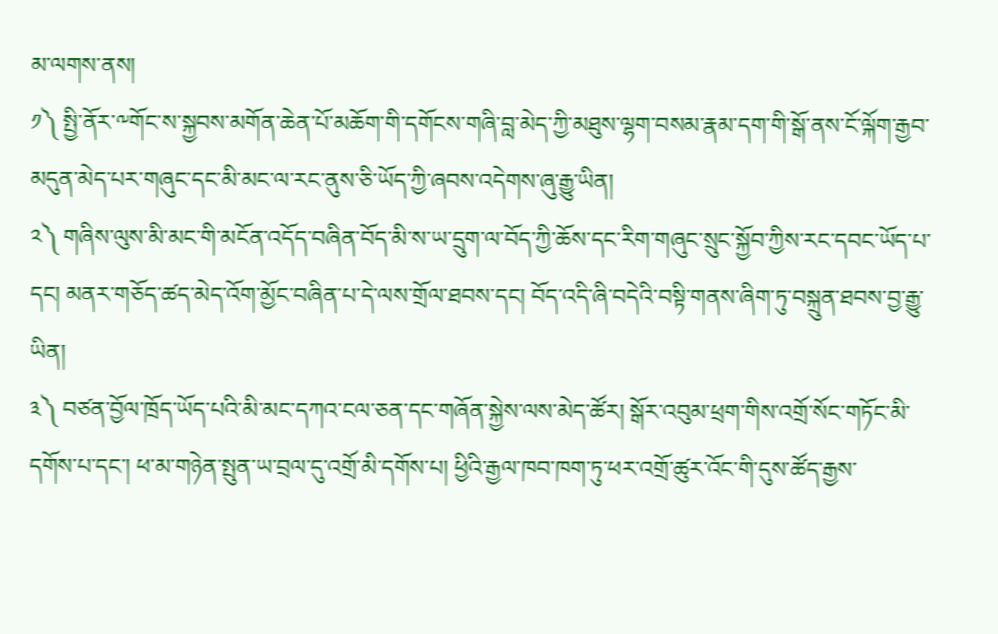མ་ལགས་ནས།
༡༽ སྤྱི་ནོར་༸གོང་ས་སྐྱབས་མགོན་ཆེན་པོ་མཆོག་གི་དགོངས་གཞི་བླ་མེད་ཀྱི་མཐུས་ལྷག་བསམ་རྣམ་དག་གི་སྒོ་ནས་ངོ་ལྐོག་རྒྱབ་མདུན་མེད་པར་གཞུང་དང་མི་མང་ལ་རང་ནུས་ཅི་ཡོད་ཀྱི་ཞབས་འདེགས་ཞུ་རྒྱུ་ཡིན།
༢༽ གཞིས་ལུས་མི་མང་གི་མངོན་འདོད་བཞིན་བོད་མི་ས་ཡ་དྲུག་ལ་བོད་ཀྱི་ཆོས་དང་རིག་གཞུང་སྲུང་སྐྱོབ་ཀྱིས་རང་དབང་ཡོད་པ་དང། མནར་གཅོད་ཚད་མེད་འོག་མྱོང་བཞིན་པ་དེ་ལས་གྲོལ་ཐབས་དང། བོད་འདི་ཞི་བདེའི་བསྟི་གནས་ཞིག་ཏུ་བསྐྲུན་ཐབས་བྱ་རྒྱུ་ཡིན།
༣༽ བཙན་བྱོལ་ཁྲོད་ཡོད་པའི་མི་མང་དཀའ་ངལ་ཅན་དང་གཞོན་སྐྱེས་ལས་མེད་ཚོར། སྒོར་འབུམ་ཕྲག་གིས་འགྲོ་སོང་གཏོང་མི་དགོས་པ་དང་། ཕ་མ་གཉེན་སྤུན་ཡ་བྲལ་དུ་འགྲོ་མི་དགོས་པ། ཕྱིའི་རྒྱལ་ཁབ་ཁག་ཏུ་ཕར་འགྲོ་ཚུར་འོང་གི་དུས་ཚོད་རྒྱས་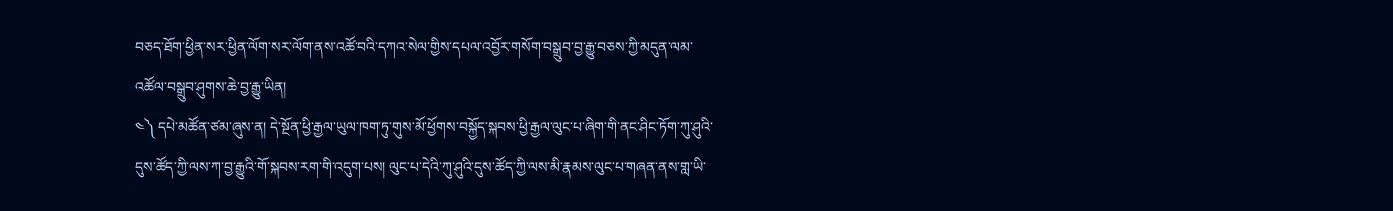བཅད་ཐོག་ཕྱིན་སར་ཕྱིན་ལོག་སར་ལོག་ནས་འཚོ་བའི་དཀའ་སེལ་གྱིས་དཔལ་འབྱོར་གསོག་བསྒྲུབ་བྱ་རྒྱུ་བཅས་ཀྱི་མདུན་ལམ་འཚོལ་བསྒྲུབ་ཤུགས་ཆེ་བྱ་རྒྱུ་ཡིན།
༤༽ དཔེ་མཚོན་ཙམ་ཞུས་ན། དེ་སྔོན་ཕྱི་རྒྱལ་ཡུལ་ཁག་ཏུ་གུས་མོ་ཕྱོགས་བསྐྱོད་སྐབས་ཕྱི་རྒྱལ་ལུང་པ་ཞིག་གི་ནང་ཤིང་ཏོག་ཀུ་ཤུའི་དུས་ཚོད་ཀྱི་ལས་ཀ་བྱ་རྒྱུའི་གོ་སྐབས་རག་གི་འདུག་པས། ལུང་པ་དེའི་ཀུ་ཤུའི་དུས་ཚོད་ཀྱི་ལས་མི་རྣམས་ལུང་པ་གཞན་ནས་གླ་ཡི་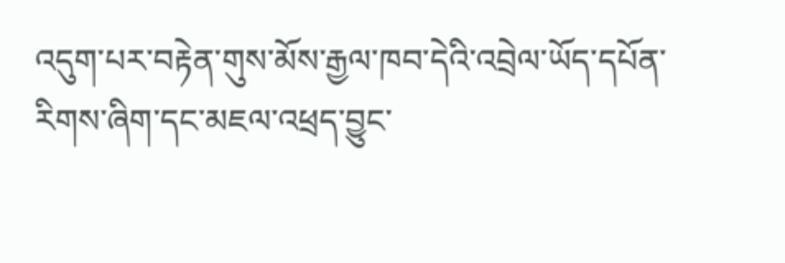འདུག་པར་བརྟེན་གུས་མོས་རྒྱལ་ཁབ་དེའི་འབྲེལ་ཡོད་དཔོན་རིགས་ཞིག་དང་མཇལ་འཕྲད་བྱུང་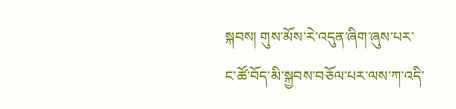སྐབས། གུས་མོས་རེ་འདུན་ཞིག་ཞུས་པར་ང་ཚོ་བོད་མི་སྐྱབས་བཅོལ་པར་ལས་ཀ་འདི་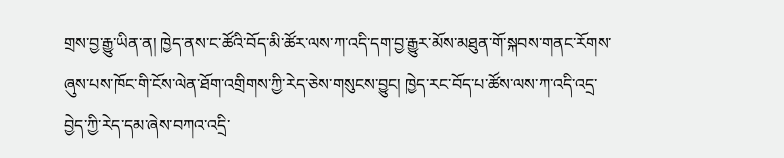གྲས་བྱ་རྒྱུ་ཡིན་ན། ཁྱེད་ནས་ང་ཚོའི་བོད་མི་ཚོར་ལས་ཀ་འདི་དག་བྱ་རྒྱུར་མོས་མཐུན་གོ་སྐབས་གནང་རོགས་ཞུས་པས་ཁོང་གི་ངོས་ལེན་ཐོག་འགྲིགས་ཀྱི་རེད་ཅེས་གསུངས་བྱུང། ཁྱེད་རང་བོད་པ་ཚོས་ལས་ཀ་འདི་འདྲ་བྱེད་ཀྱི་རེད་དམ་ཞེས་བཀའ་འདྲི་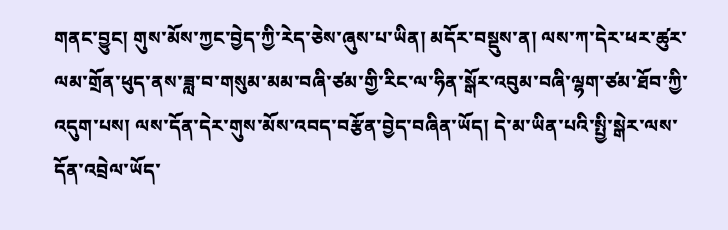གནང་བྱུང། གུས་མོས་ཀྱང་བྱེད་ཀྱི་རེད་ཅེས་ཞུས་པ་ཡིན། མདོར་བསྡུས་ན། ལས་ཀ་དེར་ཕར་ཚུར་ལམ་གྲོན་ཕུད་ནས་ཟླ་བ་གསུམ་མམ་བཞི་ཙམ་གྱི་རིང་ལ་ཧིན་སྒོར་འབུམ་བཞི་ལྷག་ཙམ་ཐོབ་ཀྱི་འདུག་པས། ལས་དོན་དེར་གུས་མོས་འབད་བརྩོན་བྱེད་བཞིན་ཡོད། དེ་མ་ཡིན་པའི་སྤྱི་སྒེར་ལས་དོན་འབྲེལ་ཡོད་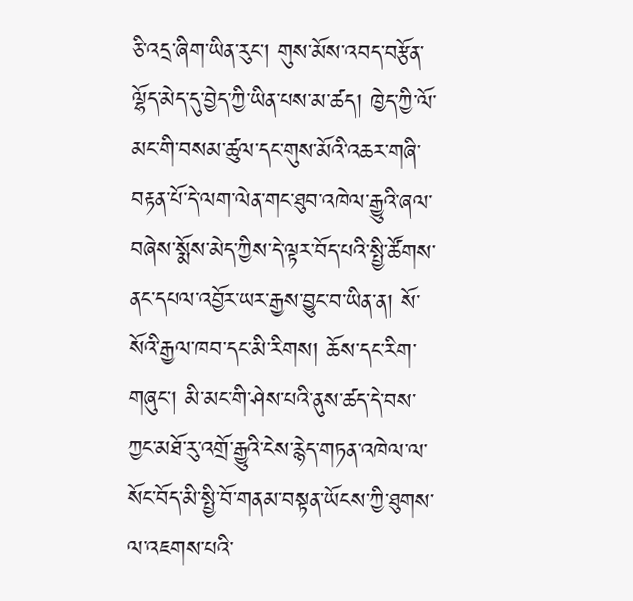ཅི་འདྲ་ཞིག་ཡིན་རུང་། གུས་མོས་འབད་བརྩོན་ལྷོད་མེད་དུ་བྱེད་ཀྱི་ཡིན་པས་མ་ཚད། ཁྱེད་ཀྱི་ལོ་མང་གི་བསམ་ཚུལ་དང་གུས་མོའི་འཆར་གཞི་བརྟན་པོ་དེ་ལག་ལེན་གང་ཐུབ་འཁེལ་རྒྱུའི་ཞལ་བཞེས་སྨོས་མེད་ཀྱིས་དེ་ལྟར་བོད་པའི་སྤྱི་ཚོགས་ནང་དཔལ་འབྱོར་ཡར་རྒྱས་བྱུང་བ་ཡིན་ན། སོ་སོའི་རྒྱལ་ཁབ་དང་མི་རིགས། ཆོས་དང་རིག་གཞུང། མི་མང་གི་ཤེས་པའི་ནུས་ཚད་དེ་བས་ཀྱང་མཐོ་རུ་འགྲོ་རྒྱུའི་ངེས་རྙེད་གཏན་འཁེལ་ལ་སོང་བོད་མི་སྤྱི་བོ་གནམ་བསྟན་ཡོངས་ཀྱི་ཐུགས་ལ་འཇགས་པའི་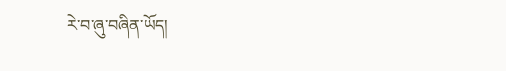རེ་བ་ཞུ་བཞིན་ཡོད།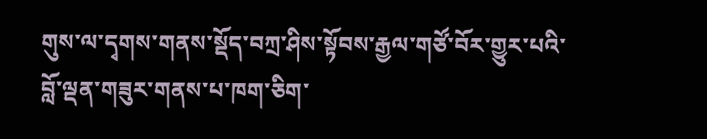གུས་ལ་དྭགས་གནས་སྡོད་བཀྲ་ཤིས་སྟོབས་རྒྱལ་གཙོ་བོར་གྱུར་པའི་བློ་ལྡན་གཟུར་གནས་པ་ཁག་ཅིག་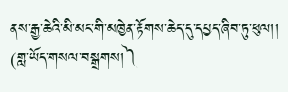ནས་རྒྱ་ཆེའི་མི་མང་གི་མཁྱེན་རྟོགས་ཆེད་དུ་དཔྱད་ཞིབ་ཏུ་ཕུལ།།  (གླ་ཡོད་གསལ་བསྒྲགས།༽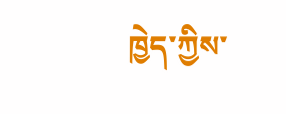ཁྱེད་ཀྱིས་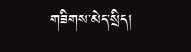གཟིགས་མེད་སྲིད།